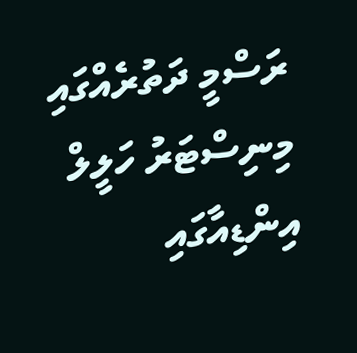ރަސްމީ ދަތުރެއްގައި މިނިސްޓަރު ހަލީލް އިންޑިއާގައި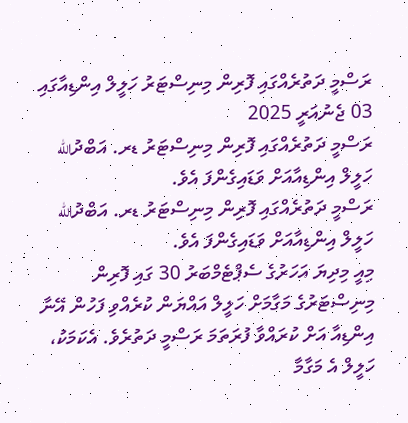ރަސްމީ ދަތުރެއްގައި ފޮރިން މިނިސްޓަރު ހަލީލް އިންޑިއާގައި
03 ޖެނުއަރީ 2025
ރަސްމީ ދަތުރެއްގައި ފޮރިން މިނިސްޓަރު ޑރ. އަބްދުالله ހަލީލް އިންޑިއާއަށް ވަޑައިގެންފަ އެވެ.
ރަސްމީ ދަތުރެއްގައި ފޮރިން މިނިސްޓަރު ޑރ. އަބްދުالله ހަލީލް އިންޑިއާއަށް ވަޑައިގެންފަ އެވެ.
މިއީ މިދިޔަ އަހަރުގެ ސެޕްޓެމްބަރު 30 ގައި ފޮރިން މިނިސްޓަރުގެ މަގާމަށް ހަލީލް އައްޔަން ކުރެއްވި ފަހުން އޭނާ އިންޑިއާ އަށް ކުރައްވާ ފުރަތަމަ ރަސްމީ ދަތުރެވެ. އެކަމަކު، ހަލީލް އެ މަގާމާ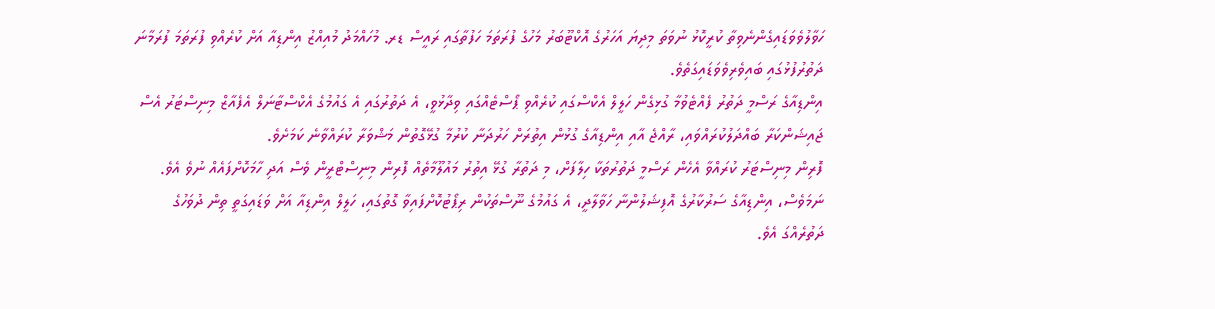ހަވާލުވެވަޑައިގެންނެވިތާ ކުރީކޮޅު ނުވަތަ މިދިޔަ އަހަރުގެ އޮކްޓޫބަރު މަހުގެ ފުރަތަމަ ހަފުތާގައި ރައީސް ޑރ. މުހައްމަދު މުއިއްޒު އިންޑިއާ އަށް ކުރެއްވި ފުރަތަމަ ފުރަމާނަ ދަތުރުފުޅުގައި ބައިވެރިވެވަޑައިގަތެވެ.
އިންޑިއާގެ ރަސްމީ ދަތުރު ފެއްޓެވުމާ ގުޅިގެން ހަލީލް އެކްސްގައި ކުރެއްވި ޕޯސްޓެއްގައި ވިދާޅުވީ، އެ ދަތުރުގައި އެ ގައުމުގެ އެކްސްޓާނަލް އެފެއާޒް މިނިސްޓަރު އެސް ޖައިޝަންކަރާ ބައްދަލުކުރައްވައި، ރާއްޖެ އާއި އިންޑިއާގެ ގުޅުން އިތުރަށް ހަރުދަނާ ކުރުމާ ގުޅޭގޮތުން މަޝްވަރާ ކުރައްވާނެ ކަމަށެވެ.
ފޮރިން މިނިސްޓަރު ކުރައްވާ އެހެން ރަސްމީ ދަތުރުތަކާ ހިލާފަށް، މި ދަތުރާ ގުޅޭ އިތުރު މައުލޫމާތެއް ފޮރިން މިނިސްޓްރީން ވެސް އަދި ހާމަކޮށްފައެއް ނުވެ އެވެ.
ނަމަވެސް، އިންޑިއާގެ ސަރުކާރުގެ އޮފިޝަލުންނާ ހަވާލާދީ، އެ ގައުމުގެ ނޫސްތަކުން ރިޕޯޓުކޮށްފައިވާ ގޮތުގައި، ހަލީލް އިންޑިއާ އަށް ވަޑައިގަތީ ތިން ދުވަހުގެ ދަތުރެއްގަ އެވެ.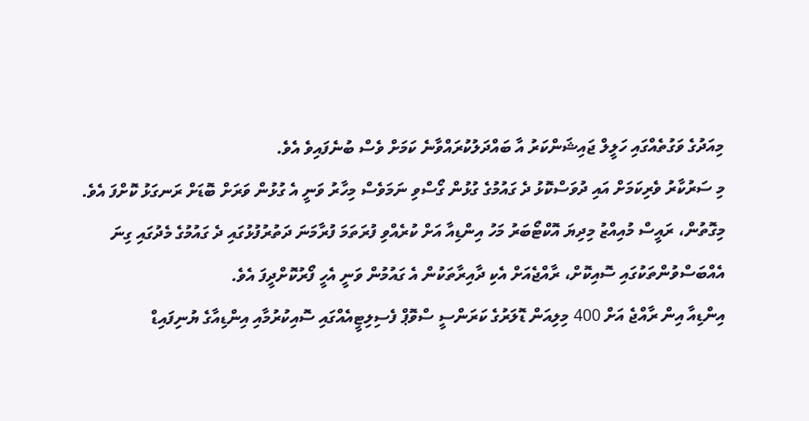މިއަދުގެ ވަގުތެއްގައި ހަލީލް ޖައިޝަންކަރު އާ ބައްދަލުކުރައްވާނެ ކަމަށް ވެސް ބުނެފައިވެ އެވެ.
މި ސަރުކާރު ވެރިކަމަށް އައި ދުވަސްކޮޅު ދެ ގައުމުގެ ގުޅުން ގޯސްވި ނަމަވެސް މިހާރު ވަނީ އެ ގުޅުން ވަރަށް ބޮޑަށް ރަނގަޅު ކޮށްފަ އެވެ.
މިގޮތުން، ރައީސް މުއިއްޒު މިދިޔަ އޮކްޓޯބަރު މަހު އިންޑިއާ އަށް ކުރެއްވި ފުރަތަމަ ފުރާމަނަ ދަތުރުފުޅުގައި ދެ ގައުމުގެ މެދުގައި ގިނަ އެއްބަސްވުންތަކުގައި ސޮއިކޮށް، ރާއްޖެއަށް އެކި ދާއިރާތަކުން އެ ގައުމުން ވަނީ އެހީ ފޯރުކޮށްދީފަ އެވެ.
އިންޑިއާ އިން ރާއްޖެ އަށް 400 މިލިއަން ޑޮލަރުގެ ކަރަންސީ ސްވޮޕް ފެސިލިޓީއެއްގައި ސޮއިކުރުމާއި އިންޑިއާގެ ޔުނިފައިޑް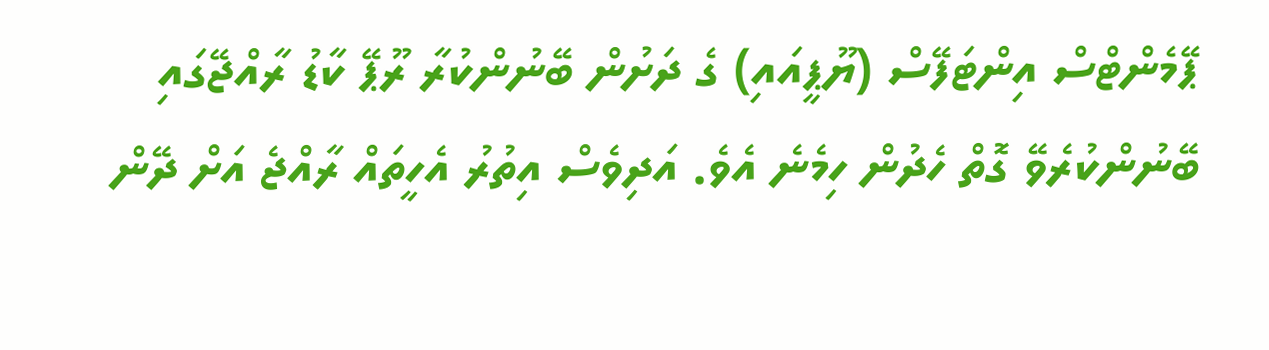ޕޭމެންޓްސް އިންޓަފޭސް (ޔޫޕީއައި) ގެ ދަށުން ބޭނުންކުރާ ރޫޕޭ ކާޑު ރާއްޖޭގައި ބޭނުންކުރެވޭ ގޮތް ހެދުން ހިމެނެ އެވެ. އަދިވެސް އިތުރު އެހީތައް ރާއްޖެ އަށް ދޭން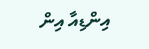އިންޑިއާ އިން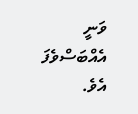ވަނީ އެއްބަސްވެފަ އެވެ.